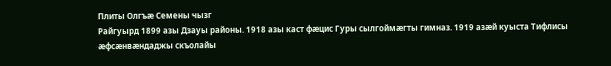Плиты Олгъæ Семены чызг
Райгуырд 1899 азы Дзауы районы. 1918 азы каст фæцис Гуры сылгоймæгты гимназ. 1919 азæй куыста Тифлисы æфсæнвæндаджы скъолайы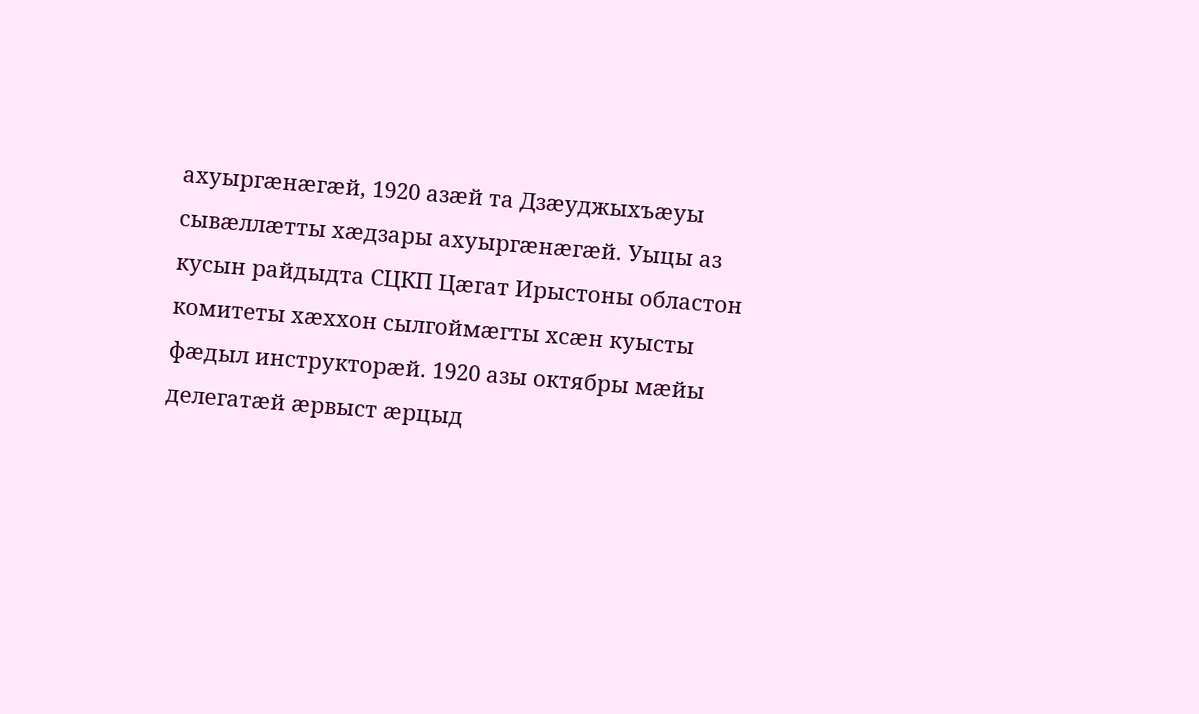ахуыргæнæгæй, 1920 азæй та Дзæуджыхъæуы сывæллæтты хæдзары ахуыргæнæгæй. Уыцы аз кусын райдыдта СЦКП Цæгат Ирыстоны областон комитеты хæххон сылгоймæгты хсæн куысты фæдыл инструкторæй. 1920 азы октябры мæйы делегатæй æрвыст æрцыд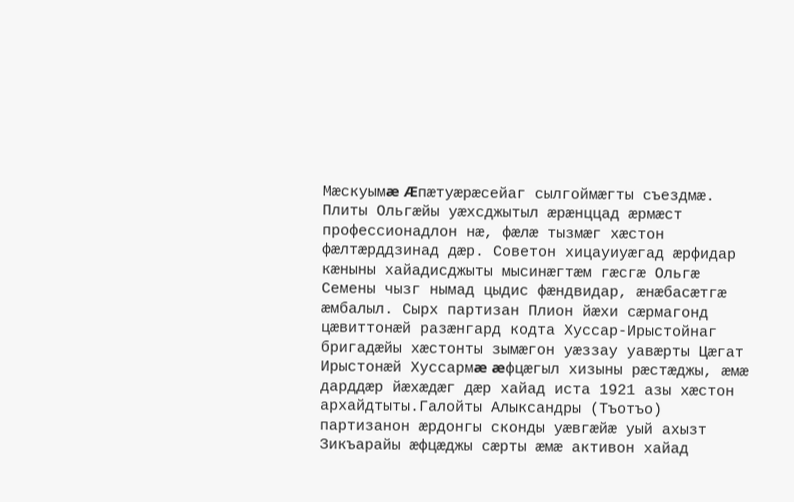Мæскуымæ Æпæтуæрæсейаг сылгоймæгты съездмæ.
Плиты Ольгæйы уæхсджытыл æрæнццад æрмæст профессионадлон нæ, фæлæ тызмæг хæстон фæлтæрддзинад дæр. Советон хицауиуæгад æрфидар кæныны хайадисджыты мысинæгтæм гæсгæ Ольгæ Семены чызг нымад цыдис фæндвидар, æнæбасæтгæ æмбалыл. Сырх партизан Плион йæхи сæрмагонд цæвиттонæй разæнгард кодта Хуссар-Ирыстойнаг бригадæйы хæстонты зымæгон уæззау уавæрты Цæгат Ирыстонæй Хуссармæ æфцæгыл хизыны рæстæджы, æмæ дарддæр йæхæдæг дæр хайад иста 1921 азы хæстон архайдтыты.Галойты Алыксандры (Тъотъо) партизанон æрдонгы сконды уæвгæйæ уый ахызт Зикъарайы æфцæджы сæрты æмæ активон хайад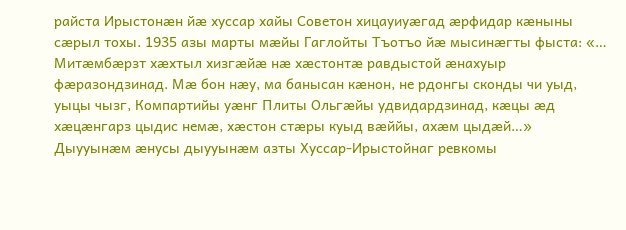райста Ирыстонæн йæ хуссар хайы Советон хицауиуæгад æрфидар кæныны сæрыл тохы. 1935 азы марты мæйы Гаглойты Тъотъо йæ мысинæгты фыста: «… Митæмбæрзт хæхтыл хизгæйæ нæ хæстонтæ равдыстой æнахуыр фæразондзинад. Мæ бон нæу, ма банысан кæнон, не рдонгы сконды чи уыд, уыцы чызг, Компартийы уæнг Плиты Ольгæйы удвидардзинад, кæцы æд хæцæнгарз цыдис немæ, хæстон стæры куыд вæййы, ахæм цыдæй…»
Дыууынæм æнусы дыууынæм азты Хуссар-Ирыстойнаг ревкомы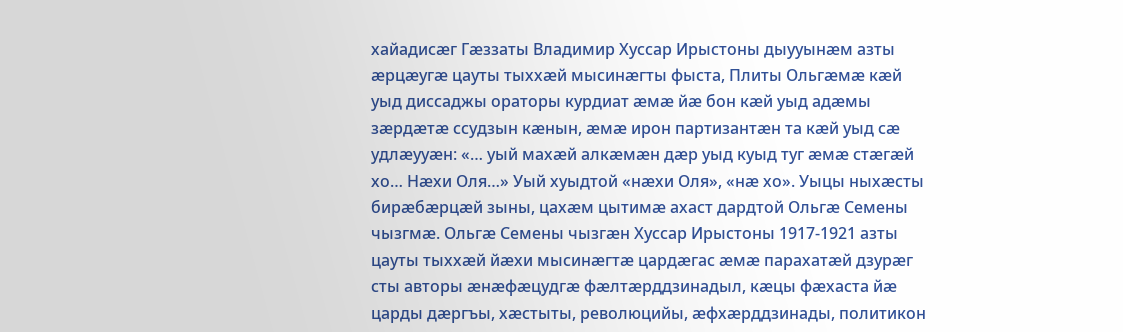хайадисæг Гæззаты Владимир Хуссар Ирыстоны дыууынæм азты æрцæугæ цауты тыххæй мысинæгты фыста, Плиты Ольгæмæ кæй уыд диссаджы ораторы курдиат æмæ йæ бон кæй уыд адæмы зæрдæтæ ссудзын кæнын, æмæ ирон партизантæн та кæй уыд сæ удлæууæн: «… уый махæй алкæмæн дæр уыд куыд туг æмæ стæгæй хо… Нæхи Оля…» Уый хуыдтой «нæхи Оля», «нæ хо». Уыцы ныхæсты бирæбæрцæй зыны, цахæм цытимæ ахаст дардтой Ольгæ Семены чызгмæ. Ольгæ Семены чызгæн Хуссар Ирыстоны 1917-1921 азты цауты тыххæй йæхи мысинæгтæ цардæгас æмæ парахатæй дзурæг сты авторы æнæфæцудгæ фæлтæрддзинадыл, кæцы фæхаста йæ царды дæргъы, хæстыты, революцийы, æфхæрддзинады, политикон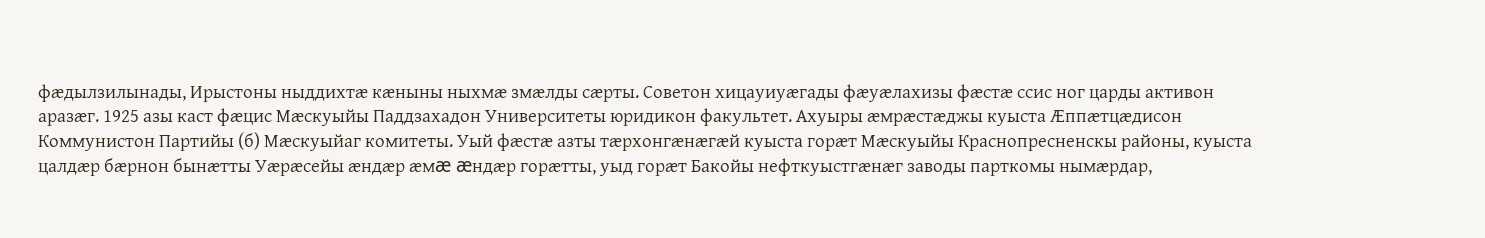фæдылзилынады, Ирыстоны ныддихтæ кæныны ныхмæ змæлды сæрты. Советон хицауиуæгады фæуæлахизы фæстæ ссис ног царды активон аразæг. 1925 азы каст фæцис Мæскуыйы Паддзахадон Университеты юридикон факультет. Ахуыры æмрæстæджы куыста Æппæтцæдисон Коммунистон Партийы (б) Мæскуыйаг комитеты. Уый фæстæ азты тæрхонгæнæгæй куыста горæт Мæскуыйы Краснопресненскы районы, куыста цалдæр бæрнон бынæтты Уæрæсейы æндæр æмæ æндæр горæтты, уыд горæт Бакойы нефткуыстгæнæг заводы парткомы нымæрдар,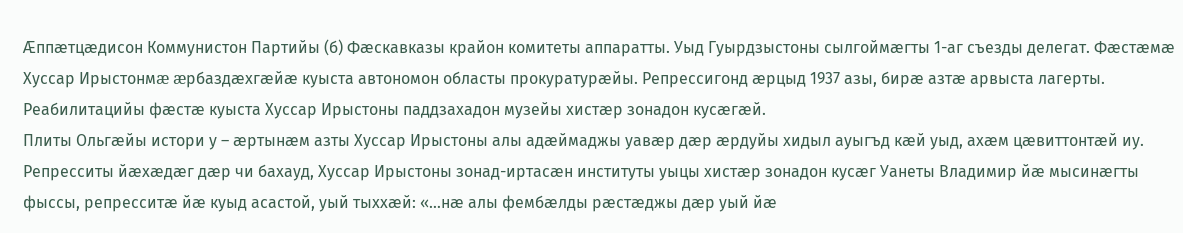Æппæтцæдисон Коммунистон Партийы (б) Фæскавказы крайон комитеты аппаратты. Уыд Гуырдзыстоны сылгоймæгты 1-аг съезды делегат. Фæстæмæ Хуссар Ирыстонмæ æрбаздæхгæйæ куыста автономон областы прокуратурæйы. Репрессигонд æрцыд 1937 азы, бирæ азтæ арвыста лагерты. Реабилитацийы фæстæ куыста Хуссар Ирыстоны паддзахадон музейы хистæр зонадон кусæгæй.
Плиты Ольгæйы истори у – æртынæм азты Хуссар Ирыстоны алы адæймаджы уавæр дæр æрдуйы хидыл ауыгъд кæй уыд, ахæм цæвиттонтæй иу. Репресситы йæхæдæг дæр чи бахауд, Хуссар Ирыстоны зонад-иртасæн институты уыцы хистæр зонадон кусæг Уанеты Владимир йæ мысинæгты фыссы, репресситæ йæ куыд асастой, уый тыххæй: «…нæ алы фембæлды рæстæджы дæр уый йæ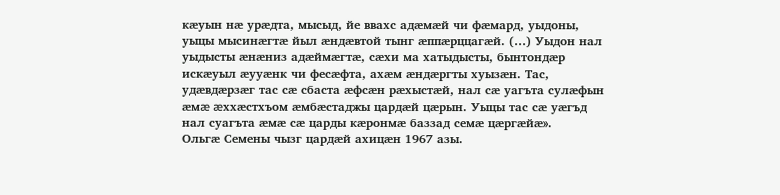кæуын нæ урæдта, мысыд, йе ввахс адæмæй чи фæмард, уыдоны, уыцы мысинæгтæ йыл æндæвтой тынг æппæрццагæй. (…) Уыдон нал уыдысты æнæниз адæймæгтæ, сæхи ма хатыдысты, бынтондæр искæуыл æууæнк чи фесæфта, ахæм æндæргты хуызæн. Тас, удæвдæрзæг тас сæ сбаста æфсæн рæхыстæй, нал сæ уагъта сулæфын æмæ æххæстхъом æмбæстаджы цардæй цæрын. Уыцы тас сæ уæгъд нал суагъта æмæ сæ царды кæронмæ баззад семæ цæргæйæ».
Ольгæ Семены чызг цардæй ахицæн 1967 азы.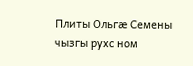Плиты Ольгæ Семены чызгы рухс ном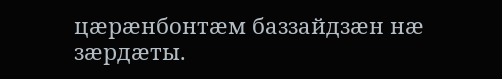цæрæнбонтæм баззайдзæн нæ зæрдæты.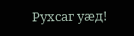Рухсаг уæд!